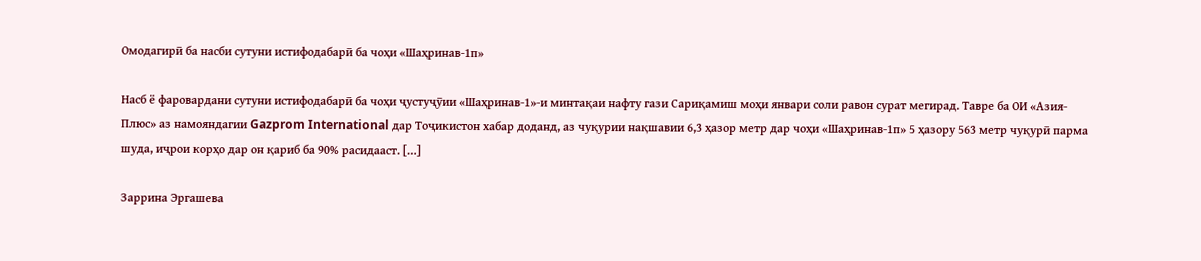Омодагирӣ ба насби сутуни истифодабарӣ ба чоҳи «Шаҳринав-1п»

Насб ё фаровардани сутуни истифодабарӣ ба чоҳи ҷустуҷӯии «Шаҳринав-1»-и минтақаи нафту гази Сариқамиш моҳи январи соли равон сурат мегирад. Тавре ба ОИ «Азия-Плюс» аз намояндагии Gazprom International дар Тоҷикистон хабар доданд, аз чуқурии нақшавии 6,3 ҳазор метр дар чоҳи «Шаҳринав-1п» 5 ҳазору 563 метр чуқурӣ парма шуда, иҷрои корҳо дар он қариб ба 90% расидааст. […]

Заррина Эргашева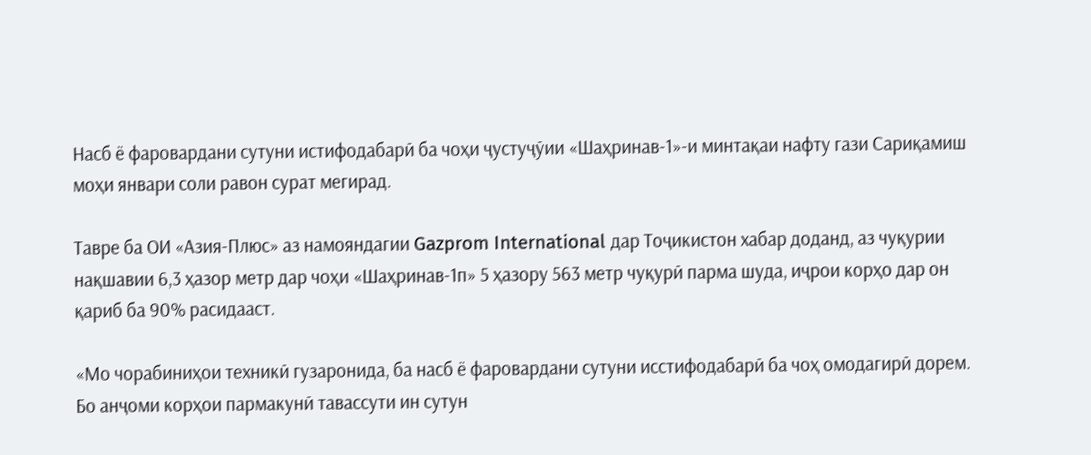Насб ё фаровардани сутуни истифодабарӣ ба чоҳи ҷустуҷӯии «Шаҳринав-1»-и минтақаи нафту гази Сариқамиш моҳи январи соли равон сурат мегирад.

Тавре ба ОИ «Азия-Плюс» аз намояндагии Gazprom International дар Тоҷикистон хабар доданд, аз чуқурии нақшавии 6,3 ҳазор метр дар чоҳи «Шаҳринав-1п» 5 ҳазору 563 метр чуқурӣ парма шуда, иҷрои корҳо дар он қариб ба 90% расидааст.

«Мо чорабиниҳои техникӣ гузаронида, ба насб ё фаровардани сутуни исстифодабарӣ ба чоҳ омодагирӣ дорем. Бо анҷоми корҳои пармакунӣ тавассути ин сутун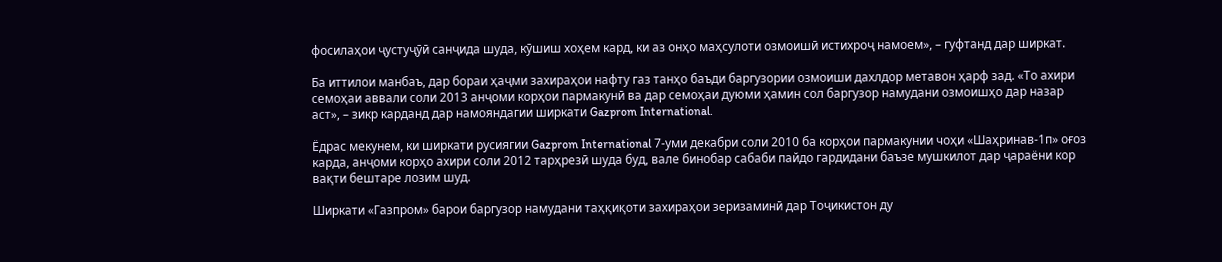фосилаҳои ҷустуҷӯӣ санҷида шуда, кӯшиш хоҳем кард, ки аз онҳо маҳсулоти озмоишӣ истихроҷ намоем», – гуфтанд дар ширкат.

Ба иттилои манбаъ, дар бораи ҳаҷми захираҳои нафту газ танҳо баъди баргузории озмоиши дахлдор метавон ҳарф зад. «То ахири семоҳаи аввали соли 2013 анҷоми корҳои пармакунӣ ва дар семоҳаи дуюми ҳамин сол баргузор намудани озмоишҳо дар назар аст», – зикр карданд дар намояндагии ширкати Gazprom International.

Ёдрас мекунем, ки ширкати русиягии Gazprom International 7-уми декабри соли 2010 ба корҳои пармакунии чоҳи «Шаҳринав-1п» оғоз карда, анҷоми корҳо ахири соли 2012 тарҳрезӣ шуда буд, вале бинобар сабаби пайдо гардидани баъзе мушкилот дар ҷараёни кор вақти бештаре лозим шуд.

Ширкати «Газпром» барои баргузор намудани таҳқиқоти захираҳои зеризаминӣ дар Тоҷикистон ду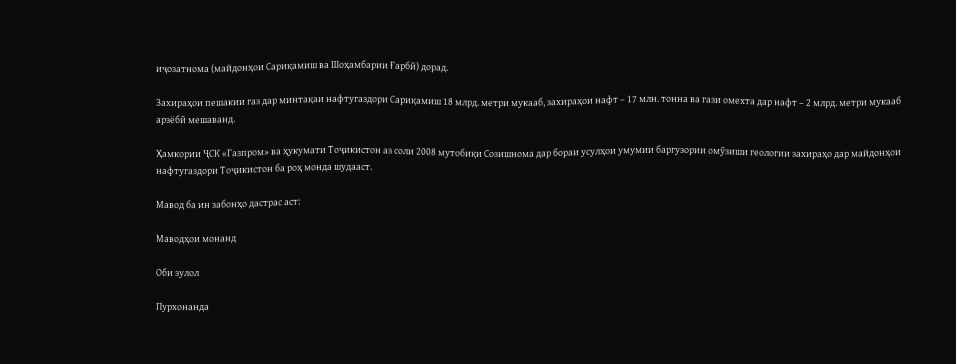иҷозатнома (майдонҳои Сариқамиш ва Шоҳамбарии Ғарбӣ) дорад.

Захираҳои пешакии газ дар минтақаи нафтугаздори Сариқамиш 18 млрд. метри мукааб, захираҳои нафт – 17 млн. тонна ва гази омехта дар нафт – 2 млрд. метри мукааб арзёбӣ мешаванд.

Ҳамкории ҶСК «Газпром» ва ҳукумати Тоҷикистон аз соли 2008 мутобиқи Созишнома дар бораи усулҳои умумии баргузории омӯзиши геологии захираҳо дар майдонҳои нафтугаздори Тоҷикистон ба роҳ монда шудааст.

Мавод ба ин забонҳо дастрас аст:

Маводҳои монанд

Оби зулол

Пурхонанда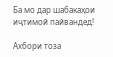Ба мо дар шабакаҳои иҷтимоӣ пайвандед!

Ахбори тоза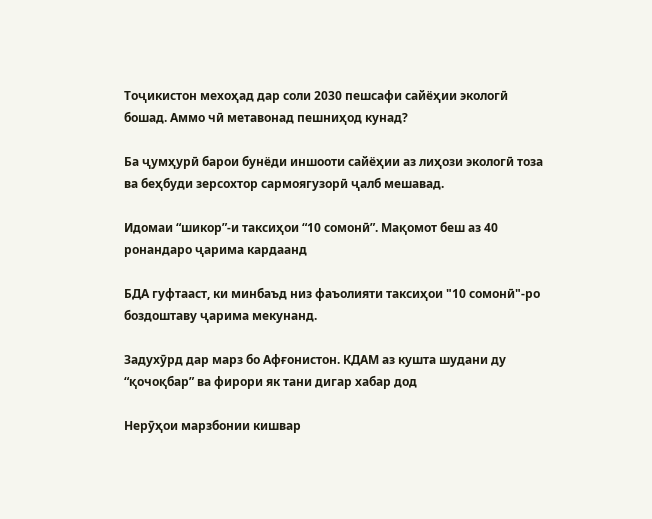Тоҷикистон мехоҳад дар соли 2030 пешсафи сайёҳии экологӣ бошад. Аммо чӣ метавонад пешниҳод кунад?

Ба ҷумҳурӣ барои бунёди иншооти сайёҳии аз лиҳози экологӣ тоза ва беҳбуди зерсохтор сармоягузорӣ ҷалб мешавад.

Идомаи “шикор”-и таксиҳои “10 сомонӣ”. Мақомот беш аз 40 ронандаро ҷарима кардаанд

БДА гуфтааст, ки минбаъд низ фаъолияти таксиҳои "10 сомонӣ"-ро боздоштаву ҷарима мекунанд.

Задухӯрд дар марз бо Афғонистон. КДАМ аз кушта шудани ду “қочоқбар” ва фирори як тани дигар хабар дод

Нерӯҳои марзбонии кишвар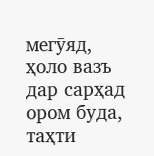мегӯяд, ҳоло вазъ дар сарҳад ором буда, таҳти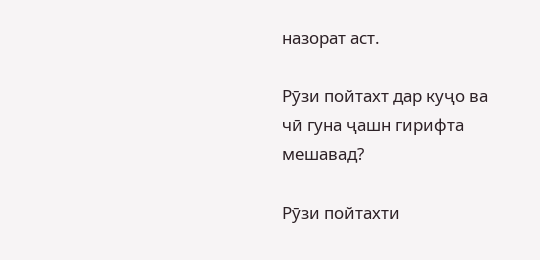назорат аст.

Рӯзи пойтахт дар куҷо ва чӣ гуна ҷашн гирифта мешавад?

Рӯзи пойтахти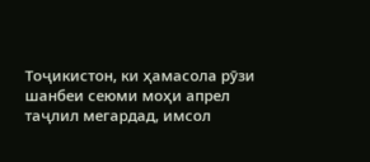Тоҷикистон, ки ҳамасола рӯзи шанбеи сеюми моҳи апрел таҷлил мегардад, имсол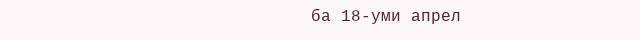ба 18-уми апрел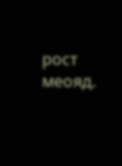рост меояд.